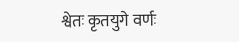श्वेतः कृतयुगे वर्णः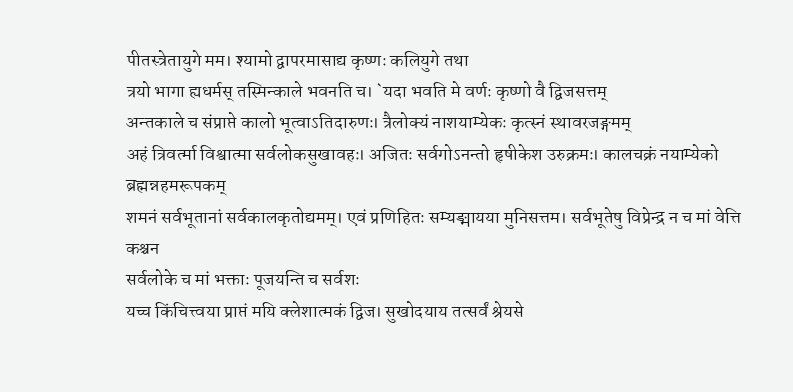पीतस्त्रेतायुगे मम। श्यामो द्वापरमासाद्य कृष्णः कलियुगे तथा
त्रयो भागा ह्यधर्मस् तस्मिन्काले भवनति च। `यदा भवति मे वर्णः कृष्णो वै द्विजसत्तम्
अन्तकाले च संप्राप्ते कालो भूत्वाऽतिदारुणः। त्रैलोक्यं नाशयाम्येकः कृत्स्नं स्थावरजङ्गमम्
अहं त्रिवर्त्मा विश्वात्मा सर्वलोकसुखावहः। अजितः सर्वगोऽनन्तो हृषीकेश उरुक्रमः। कालचक्रं नयाम्येको ब्रह्मन्नहमरूपकम्
शमनं सर्वभूतानां सर्वकालकृतोद्यमम्। एवं प्रणिहितः सम्यङ्मायया मुनिसत्तम। सर्वभूतेषु विप्रेन्द्र न च मां वेत्ति कश्चन
सर्वलोके च मां भक्ताः पूजयन्ति च सर्वशः
यच्च किंचित्त्वया प्राप्तं मयि क्लेशात्मकं द्विज। सुखोदयाय तत्सर्वं श्रेयसे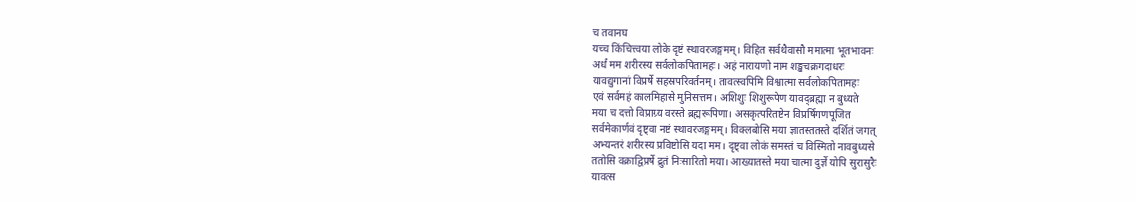च तवानघ
यच्च किंचित्त्वया लोके दृष्टं स्थावरजङ्गमम्। विहित सर्वथैवासौ ममात्मा भूतभावनः
अर्धं मम शरीरस्य सर्वलोकपितामहः। अहं नारायणो नाम शङ्खचक्रगदाधरः
यावद्युगानां विप्रर्षे सहस्रपरिवर्तनम्। तावत्स्वपिमि विश्वात्मा सर्वलोकपितामहः
एवं सर्वमहं कालमिहासे मुनिसत्तम। अशिशुः शिशुरूपेण यावद्ब्रह्मा न बुध्यते
मया च दत्तो विप्राग्र्य वरस्ते ब्रह्मरूपिणा। असकृत्परितष्टेन विप्रर्षिगणपूजित
सर्वमेकार्णवं दृष्ट्वा नष्टं स्थावरजङ्गमम्। विक्लबोसि मया ज्ञातस्ततस्ते दर्शितं जगत्
अभ्यन्तरं शरीरस्य प्रविष्टोसि यदा मम। दृष्ट्वा लोकं समस्तं च विस्मितो नावबुध्यसे
ततोसि वक्राद्विप्रर्षे द्रुतं निःसारितो मया। आख्यातस्ते मया चात्मा दुर्ज्ञे योपि सुरासुरैः
यावत्स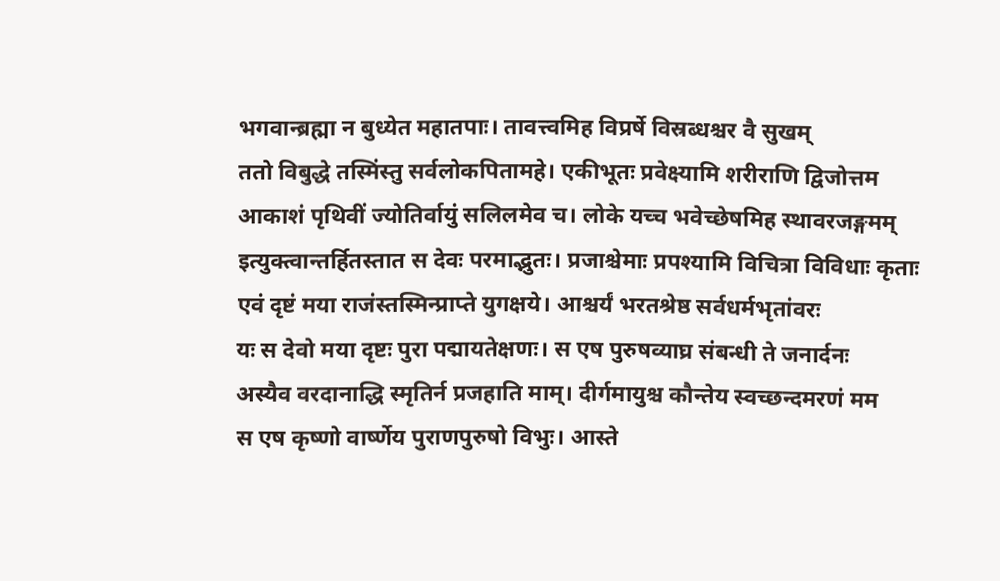भगवान्ब्रह्मा न बुध्येत महातपाः। तावत्त्वमिह विप्रर्षे विस्रब्धश्चर वै सुखम्
ततो विबुद्धे तस्मिंस्तु सर्वलोकपितामहे। एकीभूतः प्रवेक्ष्यामि शरीराणि द्विजोत्तम
आकाशं पृथिवीं ज्योतिर्वायुं सलिलमेव च। लोके यच्च भवेच्छेषमिह स्थावरजङ्गमम्
इत्युक्त्वान्तर्हितस्तात स देवः परमाद्भुतः। प्रजाश्चेमाः प्रपश्यामि विचित्रा विविधाः कृताः
एवं दृष्टं मया राजंस्तस्मिन्प्राप्ते युगक्षये। आश्चर्यं भरतश्रेष्ठ सर्वधर्मभृतांवरः
यः स देवो मया दृष्टः पुरा पद्मायतेक्षणः। स एष पुरुषव्याघ्र संबन्धी ते जनार्दनः
अस्यैव वरदानाद्धि स्मृतिर्न प्रजहाति माम्। दीर्गमायुश्च कौन्तेय स्वच्छन्दमरणं मम
स एष कृष्णो वार्ष्णेय पुराणपुरुषो विभुः। आस्ते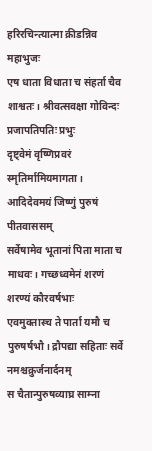हरिरचिन्त्यात्मा क्रीडन्निव महाभुजः
एष धाता विधाता च संहर्ता चैव शाश्वतः। श्रीवत्सवक्षा गोविन्दः प्रजापतिपतिः प्रभुः
दृष्ट्वेमं वृष्णिप्रवरं स्मृतिर्मामियमागता। आदिदेवमयं जिष्णुं पुरुषं पीतवाससम्
सर्वेषामेव भूतानां पिता माता च माधवः। गच्छध्वमेनं शरणं शरण्यं कौरवर्षभाः
एवमुक्तास्च ते पार्ता यमौ च पुरुषर्षभौ। द्रौपद्या सहिताः सर्वे नमश्चक्रुर्जनार्दनम्
स चैतान्पुरुषव्याघ्र साम्ना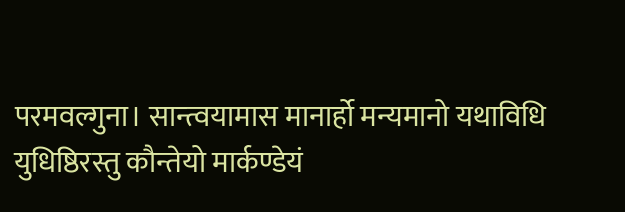परमवल्गुना। सान्त्वयामास मानार्हो मन्यमानो यथाविधि
युधिष्ठिरस्तु कौन्तेयो मार्कण्डेयं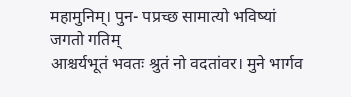महामुनिम्। पुन- पप्रच्छ सामात्यो भविष्यां जगतो गतिम्
आश्चर्यभूतं भवतः श्रुतं नो वदतांवर। मुने भार्गव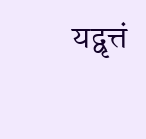यद्वृत्तं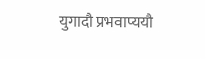युगादौ प्रभवाप्ययौ